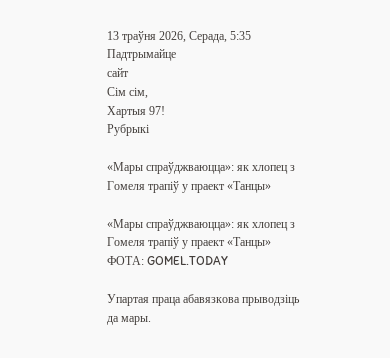13 траўня 2026, Серада, 5:35
Падтрымайце
сайт
Сім сім,
Хартыя 97!
Рубрыкі

«Мары спраўджваюцца»: як хлопец з Гомеля трапіў у праект «Танцы»

«Мары спраўджваюцца»: як хлопец з Гомеля трапіў у праект «Танцы»
ФОТА: GOMEL.TODAY

Упартая праца абавязкова прыводзіць да мары.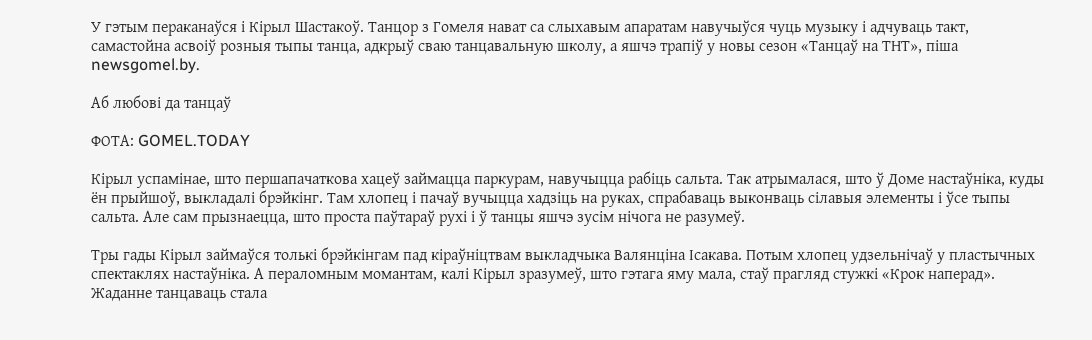У гэтым пераканаўся і Кірыл Шастакоў. Танцор з Гомеля нават са слыхавым апаратам навучыўся чуць музыку і адчуваць такт, самастойна асвоіў розныя тыпы танца, адкрыў сваю танцавальную школу, а яшчэ трапіў у новы сезон «Танцаў на ТНТ», піша newsgomel.by.

Аб любові да танцаў

ФОТА: GOMEL.TODAY

Кірыл успамінае, што першапачаткова хацеў займацца паркурам, навучыцца рабіць сальта. Так атрымалася, што ў Доме настаўніка, куды ён прыйшоў, выкладалі брэйкінг. Там хлопец і пачаў вучыцца хадзіць на руках, спрабаваць выконваць сілавыя элементы і ўсе тыпы сальта. Але сам прызнаецца, што проста паўтараў рухі і ў танцы яшчэ зусім нічога не разумеў.

Тры гады Кірыл займаўся толькі брэйкінгам пад кіраўніцтвам выкладчыка Валянціна Ісакава. Потым хлопец удзельнічаў у пластычных спектаклях настаўніка. А пераломным момантам, калі Кірыл зразумеў, што гэтага яму мала, стаў прагляд стужкі «Крок наперад». Жаданне танцаваць стала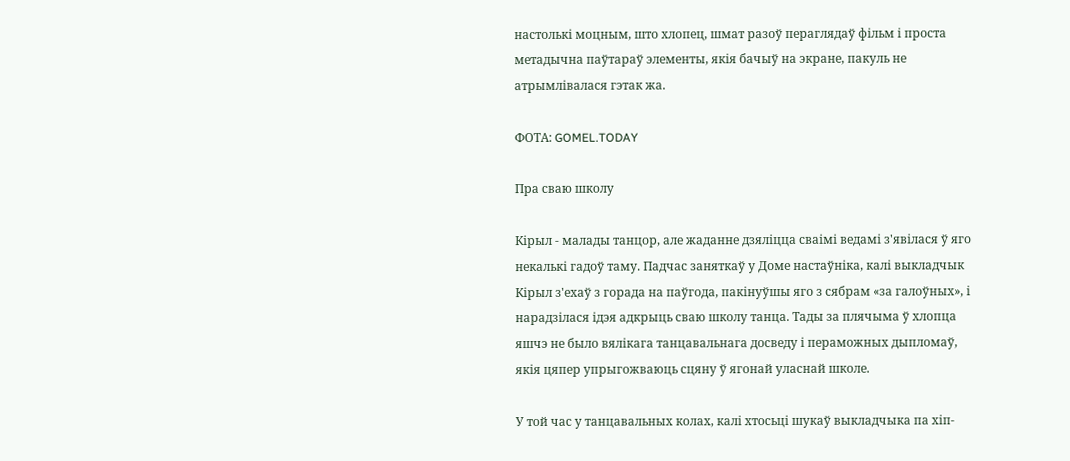настолькі моцным, што хлопец, шмат разоў пераглядаў фільм і проста метадычна паўтараў элементы, якія бачыў на экране, пакуль не атрымлівалася гэтак жа.

ФОТА: GOMEL.TODAY

Пра сваю школу

Кірыл - малады танцор, але жаданне дзяліцца сваімі ведамі з'явілася ў яго некалькі гадоў таму. Падчас заняткаў у Доме настаўніка, калі выкладчык Кірыл з'ехаў з горада на паўгода, пакінуўшы яго з сябрам «за галоўных», і нарадзілася ідэя адкрыць сваю школу танца. Тады за плячыма ў хлопца яшчэ не было вялікага танцавальнага досведу і пераможных дыпломаў, якія цяпер упрыгожваюць сцяну ў ягонай уласнай школе.

У той час у танцавальных колах, калі хтосьці шукаў выкладчыка па хіп-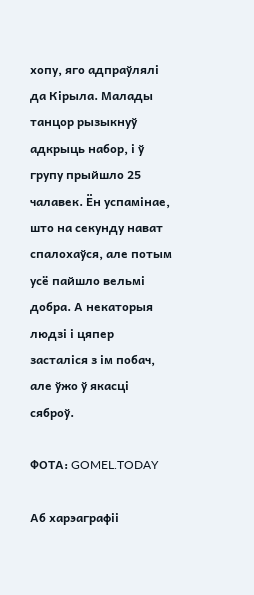хопу, яго адпраўлялі да Кірыла. Малады танцор рызыкнуў адкрыць набор, і ў групу прыйшло 25 чалавек. Ён успамінае, што на секунду нават спалохаўся, але потым усё пайшло вельмі добра. А некаторыя людзі і цяпер засталіся з ім побач, але ўжо ў якасці сяброў.

ФОТА: GOMEL.TODAY

Аб харэаграфіі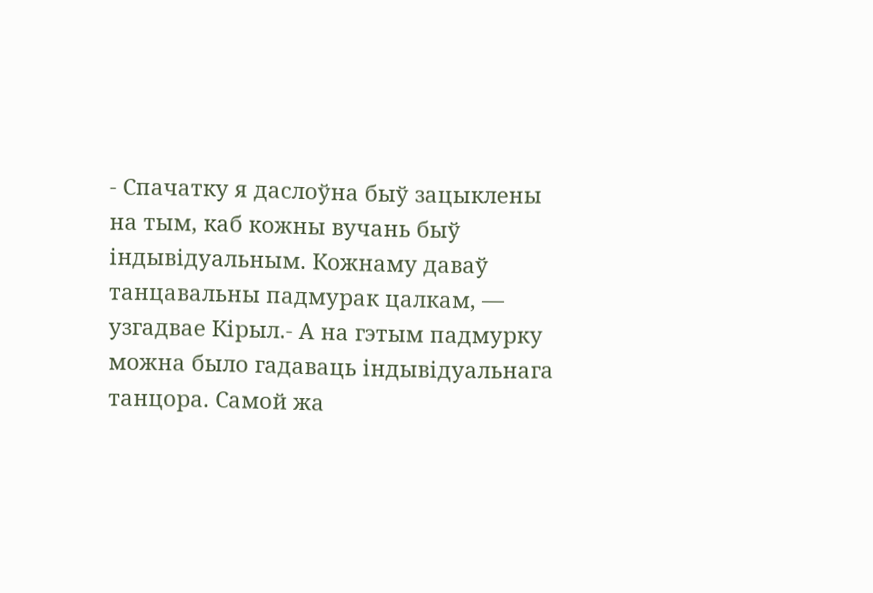- Спачатку я даслоўна быў зацыклены на тым, каб кожны вучань быў індывідуальным. Кожнаму даваў танцавальны падмурак цалкам, — узгадвае Кірыл.- А на гэтым падмурку можна было гадаваць індывідуальнага танцора. Самой жа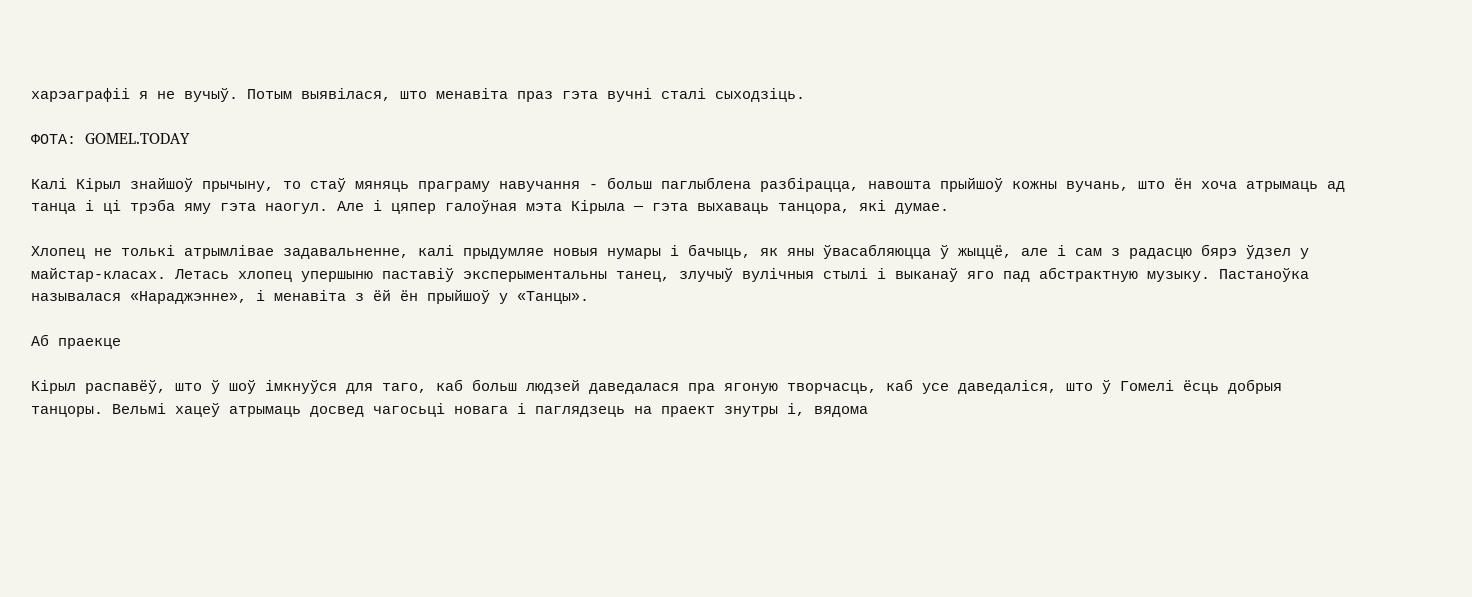харэаграфіі я не вучыў. Потым выявілася, што менавіта праз гэта вучні сталі сыходзіць.

ФОТА: GOMEL.TODAY

Калі Кірыл знайшоў прычыну, то стаў мяняць праграму навучання - больш паглыблена разбірацца, навошта прыйшоў кожны вучань, што ён хоча атрымаць ад танца і ці трэба яму гэта наогул. Але і цяпер галоўная мэта Кірыла — гэта выхаваць танцора, які думае.

Хлопец не толькі атрымлівае задавальненне, калі прыдумляе новыя нумары і бачыць, як яны ўвасабляюцца ў жыццё, але і сам з радасцю бярэ ўдзел у майстар-класах. Летась хлопец упершыню паставіў эксперыментальны танец, злучыў вулічныя стылі і выканаў яго пад абстрактную музыку. Пастаноўка называлася «Нараджэнне», і менавіта з ёй ён прыйшоў у «Танцы».

Аб праекце

Кірыл распавёў, што ў шоў імкнуўся для таго, каб больш людзей даведалася пра ягоную творчасць, каб усе даведаліся, што ў Гомелі ёсць добрыя танцоры. Вельмі хацеў атрымаць досвед чагосьці новага і паглядзець на праект знутры і, вядома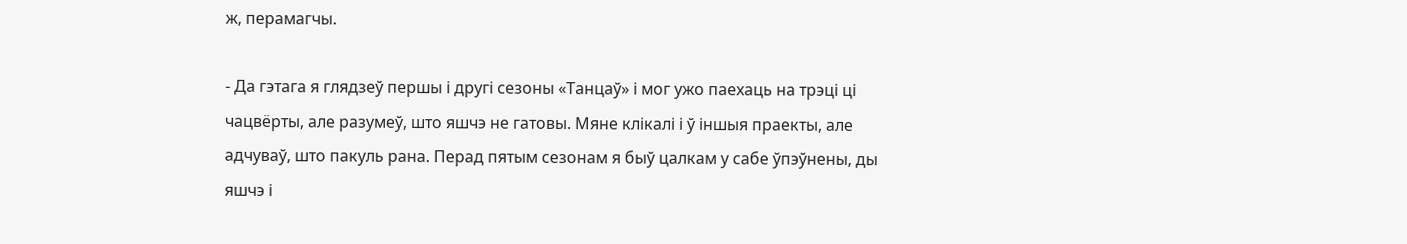ж, перамагчы.

- Да гэтага я глядзеў першы і другі сезоны «Танцаў» і мог ужо паехаць на трэці ці чацвёрты, але разумеў, што яшчэ не гатовы. Мяне клікалі і ў іншыя праекты, але адчуваў, што пакуль рана. Перад пятым сезонам я быў цалкам у сабе ўпэўнены, ды яшчэ і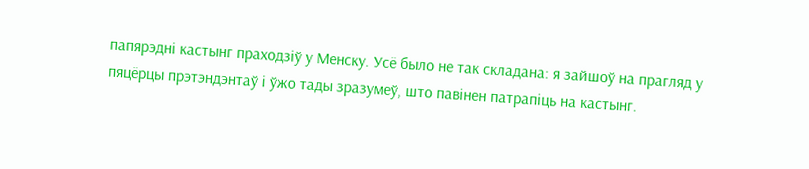папярэдні кастынг праходзіў у Менску. Усё было не так складана: я зайшоў на прагляд у пяцёрцы прэтэндэнтаў і ўжо тады зразумеў, што павінен патрапіць на кастынг.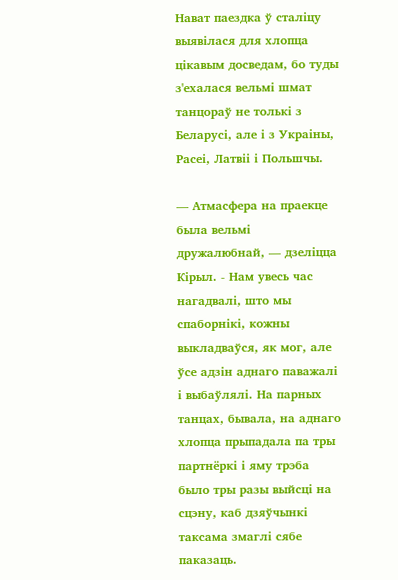Нават паездка ў сталіцу выявілася для хлопца цікавым досведам, бо туды з'ехалася вельмі шмат танцораў не толькі з Беларусі, але і з Украіны, Расеі, Латвіі і Польшчы.

— Атмасфера на праекце была вельмі дружалюбнай, — дзеліцца Кірыл. - Нам увесь час нагадвалі, што мы спаборнікі, кожны выкладваўся, як мог, але ўсе адзін аднаго паважалі і выбаўлялі. На парных танцах, бывала, на аднаго хлопца прыпадала па тры партнёркі і яму трэба было тры разы выйсці на сцэну, каб дзяўчынкі таксама змаглі сябе паказаць.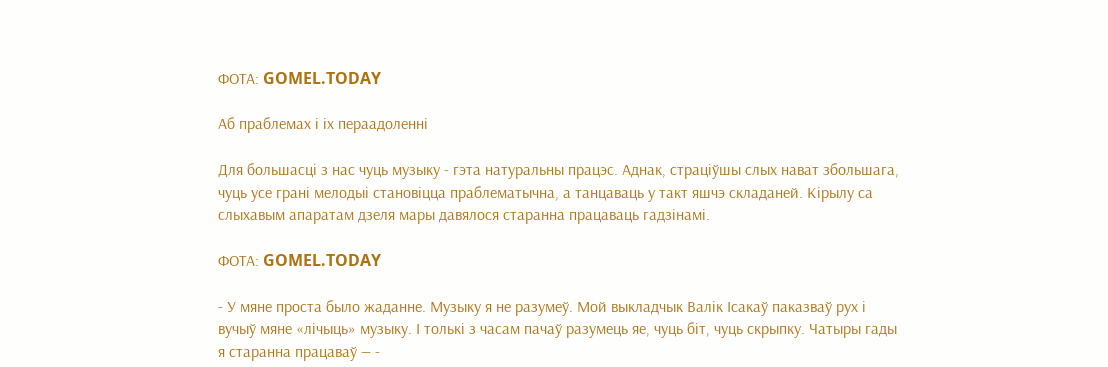ФОТА: GOMEL.TODAY

Аб праблемах і іх пераадоленні

Для большасці з нас чуць музыку - гэта натуральны працэс. Аднак, страціўшы слых нават збольшага, чуць усе грані мелодыі становіцца праблематычна, а танцаваць у такт яшчэ складаней. Кірылу са слыхавым апаратам дзеля мары давялося старанна працаваць гадзінамі.

ФОТА: GOMEL.TODAY

- У мяне проста было жаданне. Музыку я не разумеў. Мой выкладчык Валік Ісакаў паказваў рух і вучыў мяне «лічыць» музыку. І толькі з часам пачаў разумець яе, чуць біт, чуць скрыпку. Чатыры гады я старанна працаваў — -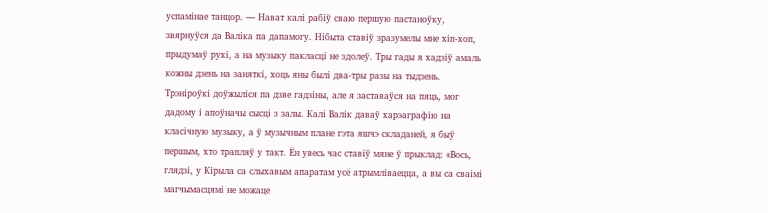успамінае танцор. — Нават калі рабіў сваю першую пастаноўку, звярнуўся да Валіка па дапамогу. Нібыта ставіў зразумелы мне хіп-хоп, прыдумаў рухі, а на музыку пакласці не здолеў. Тры гады я хадзіў амаль кожны дзень на заняткі, хоць яны былі два-тры разы на тыдзень. Трэніроўкі доўжыліся па дзве гадзіны, але я заставаўся на пяць, мог дадому і апоўначы сысці з залы. Калі Валік даваў харэаграфію на класічную музыку, а ў музычным плане гэта яшчэ складаней, я быў першым, хто трапляў у такт. Ён увесь час ставіў мяне ў прыклад: «Вось, глядзі, у Кірыла са слыхавым апаратам усё атрымліваецца, а вы са сваімі магчымасцямі не можаце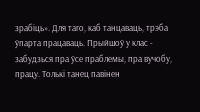зрабіць». Для таго, каб танцаваць, трэба ўпарта працаваць. Прыйшоў у клас - забудзься пра ўсе праблемы, пра вучобу, працу. Толькі танец павінен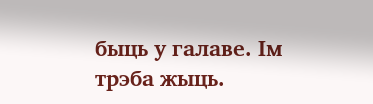быць у галаве. Ім трэба жыць.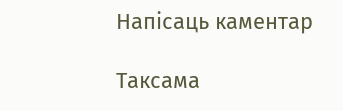Напісаць каментар

Таксама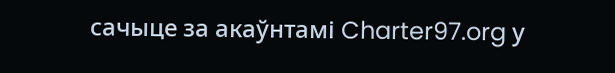сачыце за акаўнтамі Charter97.org у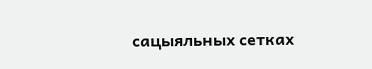сацыяльных сетках